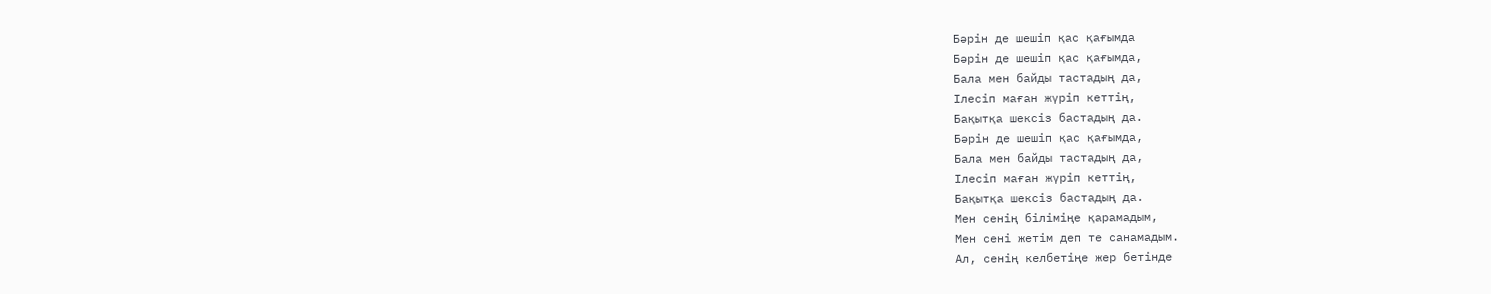Бәрін де шешіп қас қағымда
Бәрін де шешіп қас қағымда,
Бала мен байды тастадың да,
Ілесіп маған жүріп кеттің,
Бақытқа шексіз бастадың да.
Бәрін де шешіп қас қағымда,
Бала мен байды тастадың да,
Ілесіп маған жүріп кеттің,
Бақытқа шексіз бастадың да.
Мен сенің біліміңе қарамадым,
Мен сені жетім деп те санамадым.
Ал, сенің келбетіңе жер бетінде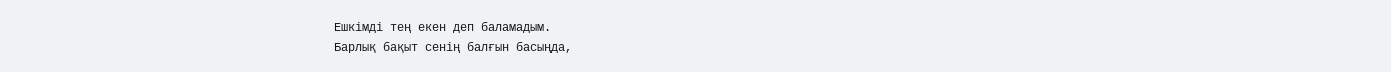Ешкімді тең екен деп баламадым.
Барлық бақыт сенің балғын басыңда,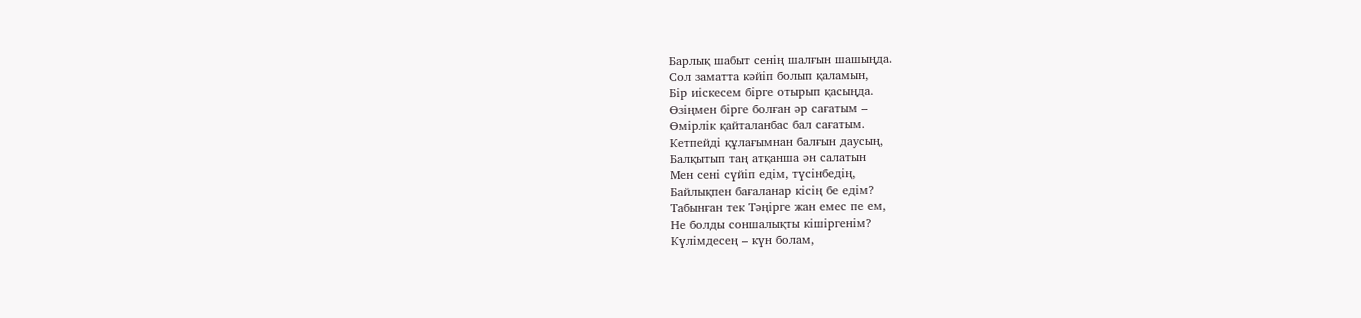Барлық шабыт сенің шалғын шашыңда.
Сол заматта кәйіп болып қаламын,
Бір иіскесем бірге отырып қасыңда.
Өзіңмен бірге болған әр сағатым –
Өмірлік қайталанбас бал сағатым.
Кетпейді құлағымнан балғын даусың,
Балқытып таң атқанша ән салатын
Мен сені сүйіп едім, түсінбедің,
Байлықпен бағаланар кісің бе едім?
Табынған тек Тәңірге жан емес пе ем,
Не болды соншалықты кішіргенім?
Күлімдесең – күн болам,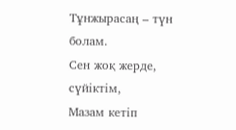Тұнжырасаң – түн болам.
Сен жоқ жерде, сүйіктім,
Мазам кетіп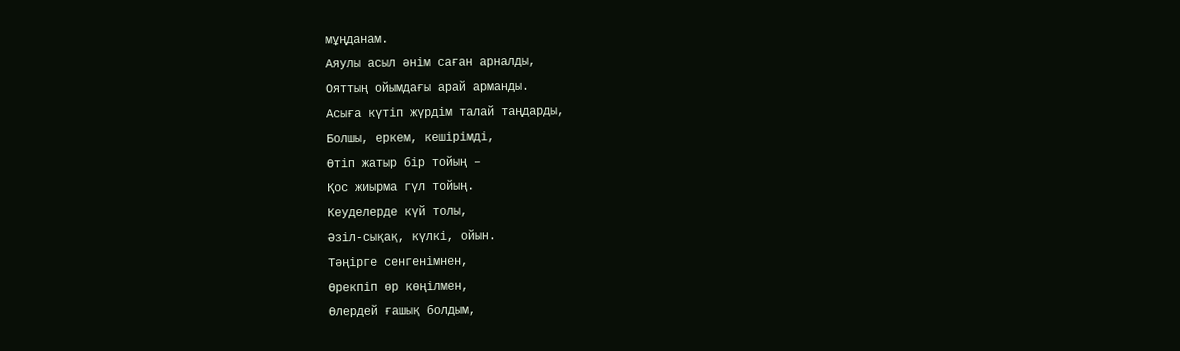мұңданам.
Аяулы асыл әнім саған арналды,
Ояттың ойымдағы арай арманды.
Асыға күтіп жүрдім талай таңдарды,
Болшы, еркем, кешірімді,
Өтіп жатыр бір тойың –
Қос жиырма гүл тойың.
Кеуделерде күй толы,
Әзіл-сықақ, күлкі, ойын.
Тәңірге сенгенімнен,
Өрекпіп өр көңілмен,
Өлердей ғашық болдым,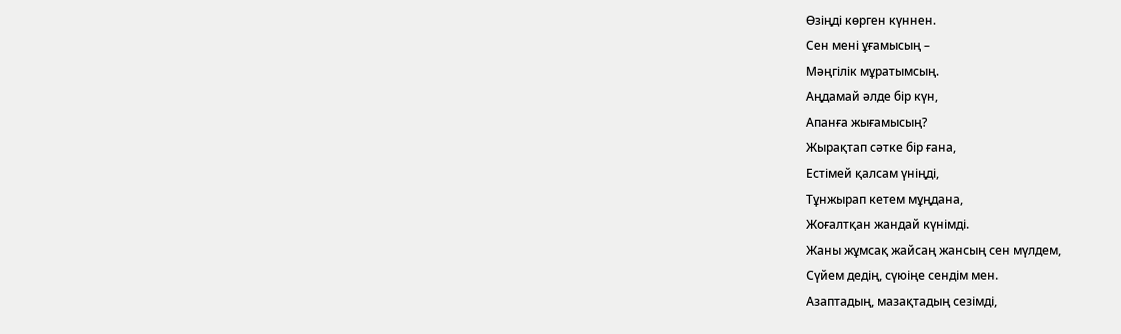Өзіңді көрген күннен.
Сен мені ұғамысың –
Мәңгілік мұратымсың.
Аңдамай әлде бір күн,
Апанға жығамысың?
Жырақтап сәтке бір ғана,
Естімей қалсам үніңді,
Тұнжырап кетем мұңдана,
Жоғалтқан жандай күнімді.
Жаны жұмсақ жайсаң жансың сен мүлдем,
Сүйем дедің, сүюіңе сендім мен.
Азаптадың, мазақтадың сезімді,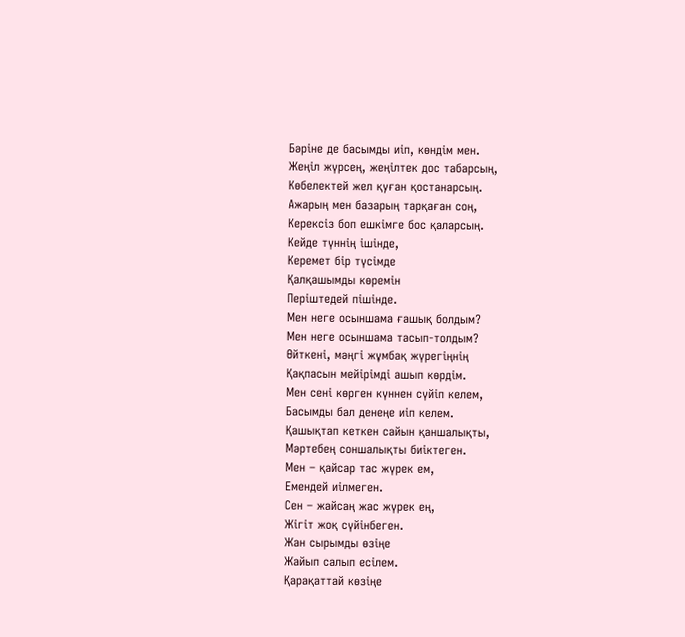Бәріне де басымды иіп, көндім мен.
Жеңіл жүрсең, жеңілтек дос табарсың,
Көбелектей жел қуған қостанарсың.
Ажарың мен базарың тарқаған соң,
Керексіз боп ешкімге бос қаларсың.
Кейде түннің ішінде,
Керемет бір түсімде
Қалқашымды көремін
Періштедей пішінде.
Мен неге осыншама ғашық болдым?
Мен неге осыншама тасып-толдым?
Өйткені, мәңгі жұмбақ жүрегіңнің
Қақпасын мейірімді ашып көрдім.
Мен сені көрген күннен сүйіп келем,
Басымды бал денеңе иіп келем.
Қашықтап кеткен сайын қаншалықты,
Мәртебең соншалықты биіктеген.
Мен – қайсар тас жүрек ем,
Емендей иілмеген.
Сен – жайсаң жас жүрек ең,
Жігіт жоқ сүйінбеген.
Жан сырымды өзіңе
Жайып салып есілем.
Қарақаттай көзіңе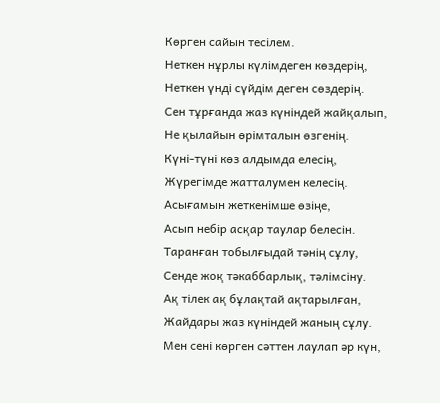Көрген сайын тесілем.
Неткен нұрлы күлімдеген көздерің,
Неткен үнді сүйдім деген сөздерің.
Сен тұрғанда жаз күніндей жайқалып,
Не қылайын өрімталын өзгенің.
Күні-түні көз алдымда елесің,
Жүрегімде жатталумен келесің.
Асығамын жеткенімше өзіңе,
Асып небір асқар таулар белесін.
Таранған тобылғыдай тәнің сұлу,
Сенде жоқ тәкаббарлық, тәлімсіну.
Ақ тілек ақ бұлақтай ақтарылған,
Жайдары жаз күніндей жаның сұлу.
Мен сені көрген сәттен лаулап әр күн,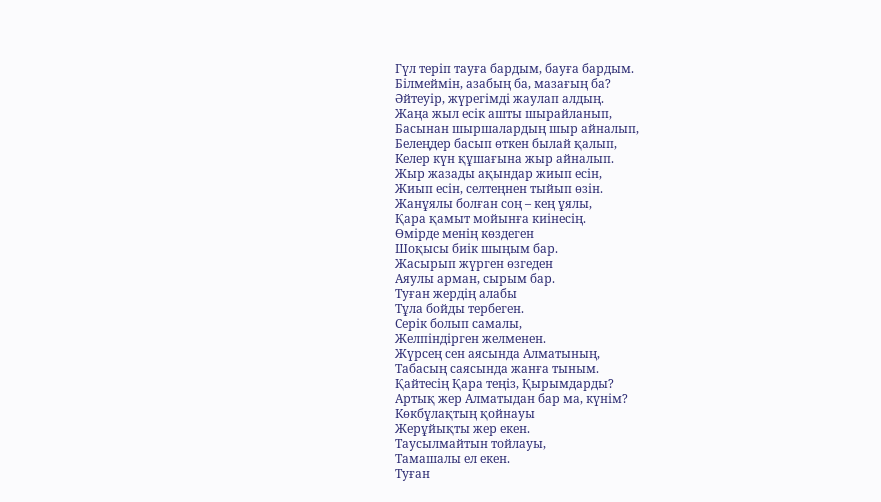Гүл теріп тауға бардым, бауға бардым.
Білмеймін, азабың ба, мазағың ба?
Әйтеуір, жүрегімді жаулап алдың.
Жаңа жыл есік ашты шырайланып,
Басынан шыршалардың шыр айналып,
Белеңдер басып өткен былай қалып,
Келер күн құшағына жыр айналып.
Жыр жазады ақындар жиып есін,
Жиып есін, селтеңнен тыйып өзін.
Жанұялы болған соң – кең ұялы,
Қара қамыт мойынға киінесің.
Өмірде менің көздеген
Шоқысы биік шыңым бар.
Жасырып жүрген өзгеден
Аяулы арман, сырым бар.
Туған жердің алабы
Тұла бойды тербеген.
Серік болып самалы,
Желпіндірген желменен.
Жүрсең сен аясында Алматының,
Табасың саясында жанға тыным.
Қайтесің Қара теңіз, Қырымдарды?
Артық жер Алматыдан бар ма, күнім?
Көкбұлақтың қойнауы
Жерұйықты жер екен.
Таусылмайтын тойлауы,
Тамашалы ел екен.
Туған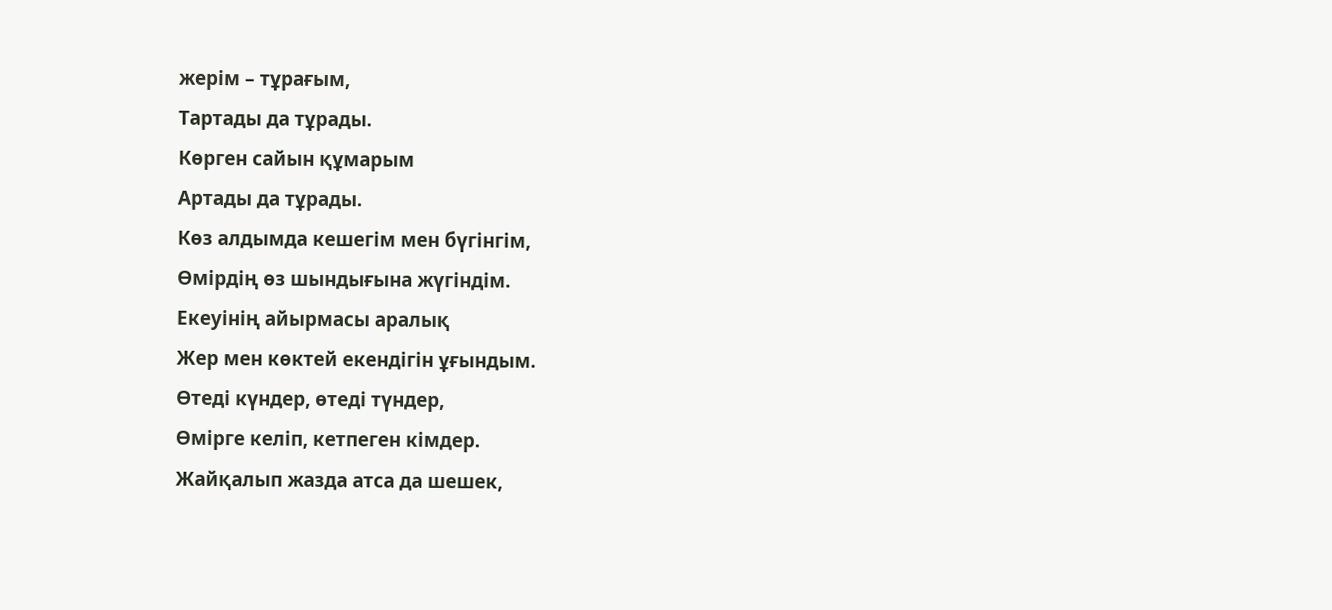жерім – тұрағым,
Тартады да тұрады.
Көрген сайын құмарым
Артады да тұрады.
Көз алдымда кешегім мен бүгінгім,
Өмірдің өз шындығына жүгіндім.
Екеуінің айырмасы аралық
Жер мен көктей екендігін ұғындым.
Өтеді күндер, өтеді түндер,
Өмірге келіп, кетпеген кімдер.
Жайқалып жазда атса да шешек,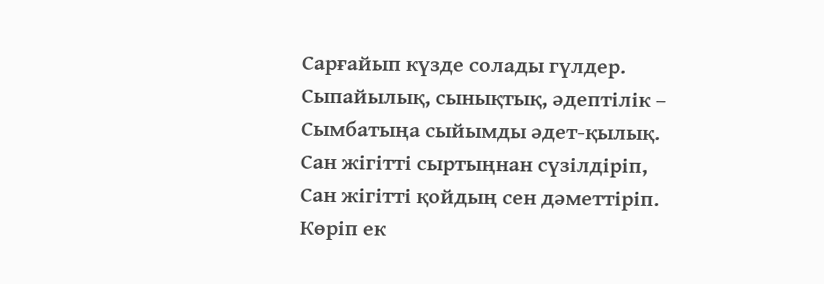Сарғайып күзде солады гүлдер.
Сыпайылық, сынықтық, әдептілік –
Сымбатыңа сыйымды әдет-қылық.
Сан жігітті сыртыңнан сүзілдіріп,
Сан жігітті қойдың сен дәметтіріп.
Көріп ек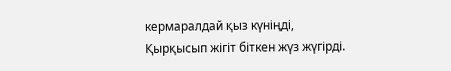кермаралдай қыз күніңді,
Қырқысып жігіт біткен жүз жүгірді.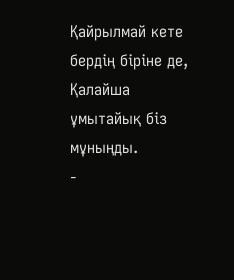Қайрылмай кете бердің біріне де,
Қалайша ұмытайық біз мұныңды.
-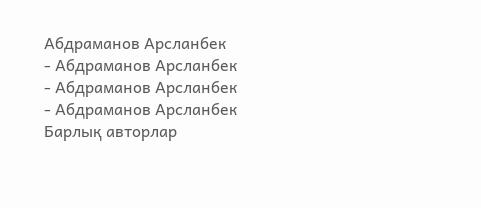Абдраманов Арсланбек
- Абдраманов Арсланбек
- Абдраманов Арсланбек
- Абдраманов Арсланбек
Барлық авторлар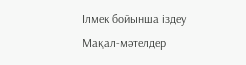Ілмек бойынша іздеу
Мақал-мәтелдер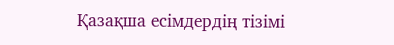Қазақша есімдердің тізімі